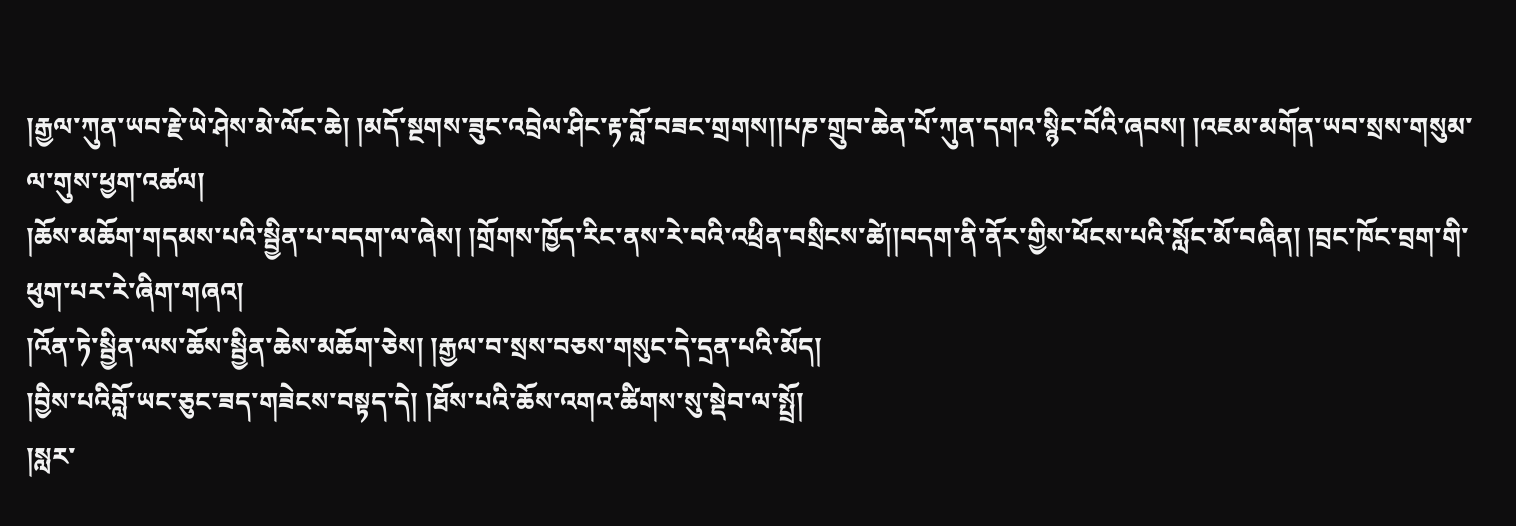།རྒྱལ་ཀུན་ཡབ་རྗེ་ཡེ་ཤེས་མེ་ལོང་ཆེ། །མདོ་སྔགས་ཟུང་འབྲེལ་ཤིང་རྟ་བློ་བཟང་གྲགས།།པཎ་གྲུབ་ཆེན་པོ་ཀུན་དགའ་སྙིང་བོའི་ཞབས། །འཇམ་མགོན་ཡབ་སྲས་གསུམ་ལ་གུས་ཕྱག་འཚལ།
།ཆོས་མཆོག་གདམས་པའི་སྦྱིན་པ་བདག་ལ་ཞེས། །གྲོགས་ཁྱོད་རིང་ནས་རེ་བའི་འཕྲིན་བསྲིངས་ཚེ།།བདག་ནི་ནོར་གྱིས་ཕོངས་པའི་སློང་མོ་བཞིན། །བྲང་ཁོང་བྲག་གི་ཕུག་པར་རེ་ཞིག་གཞའ།
།འོན་ཏེ་སྦྱིན་ལས་ཆོས་སྦྱིན་ཆེས་མཆོག་ཅེས། །རྒྱལ་བ་སྲས་བཅས་གསུང་དེ་དྲན་པའི་མོད།
།བྱིས་པའིབློ་ཡང་ཅུང་ཟད་གཟེངས་བསྟད་དེ། །ཐོས་པའི་ཆོས་འགའ་ཚིགས་སུ་སྡེབ་ལ་སྤྲོ།
།སླར་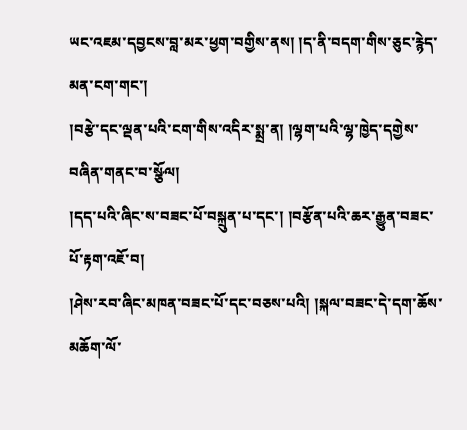ཡང་འཇམ་དབྱངས་བླ་མར་ཕྱག་བགྱིས་ནས། །ད་ནི་བདག་གིས་ཅུང་རྙེད་མན་ངག་གང་།
།བརྩེ་དང་ལྡན་པའི་ངག་གིས་འདིར་སྨྲ་ན། །ལྷག་པའི་ལྷ་ཁྱེད་དགྱེས་བཞིན་གནང་བ་སྩོལ།
།དད་པའི་ཞིང་ས་བཟང་པོ་བསྐྲུན་པ་དང་། །བརྩོན་པའི་ཆར་རྒྱུན་བཟང་པོ་རྟག་འཇོ་བ།
།ཤེས་རབ་ཞིང་མཁན་བཟང་པོ་དང་བཅས་པའི། །སྐལ་བཟང་དེ་དག་ཆོས་མཆོག་ལོ་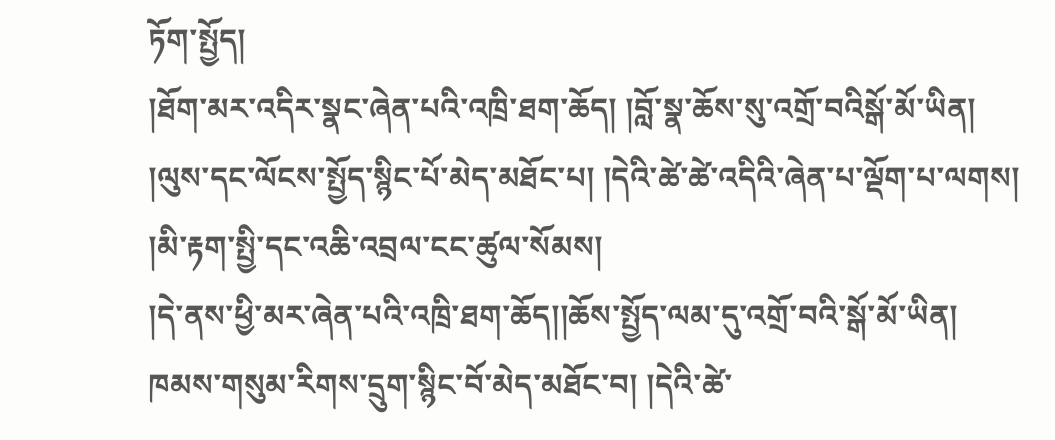ཏོག་སྤྱོད།
།ཐོག་མར་འདིར་སྣང་ཞེན་པའི་འཁྲི་ཐག་ཆོད། །བློ་སྣ་ཆོས་སུ་འགྲོ་བའིསྒོ་མོ་ཡིན།
།ལུས་དང་ལོངས་སྤྱོད་སྙིང་པོ་མེད་མཐོང་པ། །དེའི་ཚེ་ཚེ་འདིའི་ཞེན་པ་ལྡོག་པ་ལགས།
།མི་རྟག་སྤྱི་དང་འཆི་འབྲལ་ངང་ཚུལ་སོམས།
།དེ་ནས་ཕྱི་མར་ཞེན་པའི་འཁྲི་ཐག་ཆོད།།ཆོས་སྤྱོད་ལམ་དུ་འགྲོ་བའི་སྒོ་མོ་ཡིན།
ཁམས་གསུམ་རིགས་དྲུག་སྙིང་བོ་མེད་མཐོང་བ། །དེའི་ཚེ་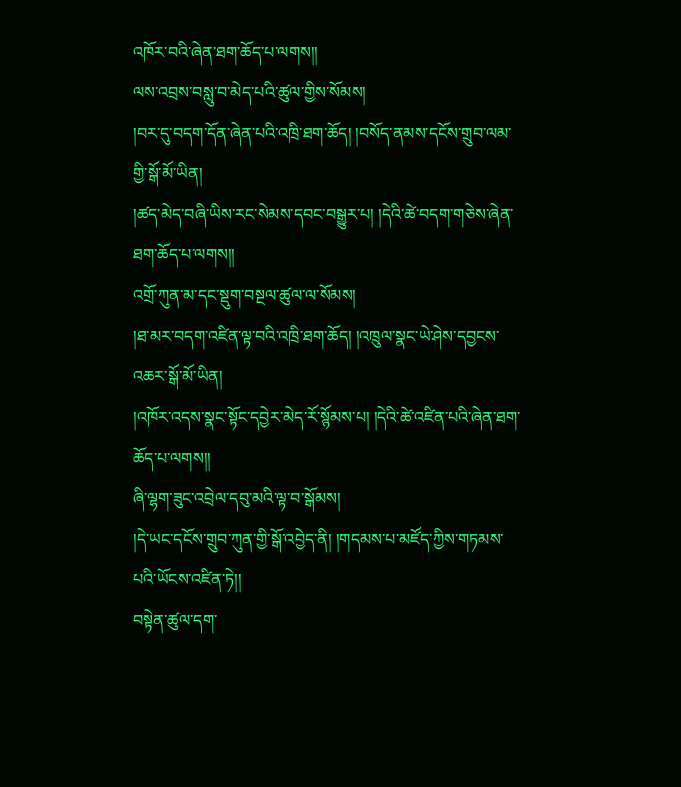འཁོར་བའི་ཞེན་ཐག་ཆོད་པ་ལགས།།
ལས་འབྲས་བསླུ་བ་མེད་པའི་ཚུལ་གྱིས་སོམས།
།བར་དུ་བདག་དོན་ཞེན་པའི་འཁྲི་ཐག་ཆོད། །བསོད་ནམས་དངོས་གྲུབ་ལམ་གྱི་སྒོ་མོ་ཡིན།
།ཚད་མེད་བཞི་ཡིས་རང་སེམས་དབང་བསྒྱུར་པ། །དེའི་ཚེ་བདག་གཅེས་ཞེན་ཐག་ཆོད་པ་ལགས།།
འགྲོ་ཀུན་མ་དང་སྡུག་བསྔལ་ཚུལ་ལ་སོམས།
།ཐ་མར་བདག་འཛིན་ལྟ་བའི་འཁྲི་ཐག་ཆོད། །འཁྲུལ་སྣང་ཡེ་ཤེས་དབྱངས་འཆར་སྒོ་མོ་ཡིན།
།འཁོར་འདས་སྣང་སྟོང་དབྱེར་མེད་རོ་སྙོམས་པ། །དེའི་ཚེ་འཛིན་པའི་ཞེན་ཐག་ཆོད་པ་ལགས།།
ཞི་ལྷག་ཟུང་འབྲེལ་དབུ་མའི་ལྟ་བ་སྒོམས།
།དེ་ཡང་དངོས་གྲུབ་ཀུན་གྱི་སྒོ་འབྱེད་ནི། །གདམས་པ་མཛོད་ཀྱིས་གཏམས་པའི་ཡོངས་འཛིན་ཏེ།།
བསྟེན་ཚུལ་དག་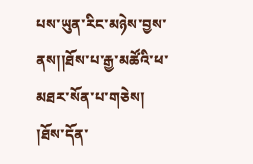པས་ཡུན་རིང་མཉེས་བྱས་ནས།།ཐོས་པ་རྒྱ་མཚོའི་ཕ་མཐར་སོན་པ་གཅེས།
།ཐོས་དོན་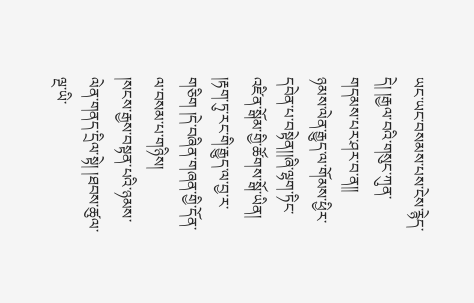ཡང་ཡང་བསམས་པས་ངེས་རྙེད་དེ། །རྒྱལ་བའི་གསུང་ཀུན་གདམས་པར་ཤར་བ་ན།།
ཉམས་ལེན་རྒྱུད་ལ་གོམས་ཕྱིར་དབེན་པ་བསྟེན།།ཞི་ལྷག་ཏིང་འཛིན་སྒོམ་གྱི་ཚོགས་སྒོ་ཡིན།
།རྟག་ཏུ་རང་གི་རྒྱུད་ལ་བྱ་ར་གཅིག །དེ་བཞིན་གཞན་གྱི་དོན་ལ་བསམ་པ་གཉིས།
།སངས་རྒྱས་བསྟན་པའི་ཉམས་ལེན་གནད་དྲིལ་སྟེ། །ཐབས་ཚུལ་ལྔ་ཡི་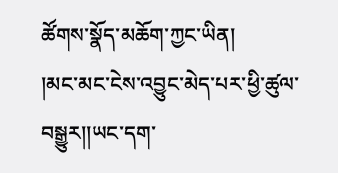ཚོགས་སྣོད་མཆོག་ཀྱང་ཡིན།
།མང་མང་ངེས་འབྱུང་མེད་པར་ཕྱི་ཚུལ་བསྒྱུར།།ཡང་དག་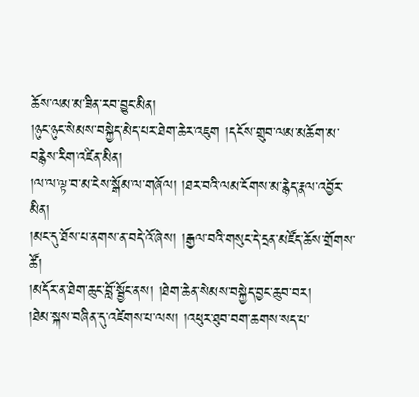ཆོས་ལམ་མ་ཟིན་རབ་བྱུང་མིན།
།ཉུང་ཉུང་སེམས་བསྐྱེད་མེད་པར་ཐེག་ཆེར་འཇུག །དངོས་གྲུབ་ལམ་མཆོག་མ་བརྙེས་རིག་འཛིན་མིན།
།ལ་ལ་ལྟ་བ་མ་ངེས་སྒོམ་ལ་གཞོལ། །ཐར་བའི་ལམ་ངོགས་མ་རྙེད་རྣལ་འབྱོར་མིན།
།མང་དུ་ཐོས་པ་ནགས་ན་བདེ་འོ་ཞེས། །རྒྱལ་བའི་གསུང་དེ་དྲན་མཛོད་ཆོས་གྲོགས་ཚོ།
།མདོར་ན་ཐེག་ཆུང་བློ་སྦྱོང་ནས། །ཐེག་ཆེན་སེམས་བསྐྱེད་བྱང་ཆུབ་བར།
།ཐེམ་སྐས་བཞིན་དུ་འཛེགས་པ་ལས། །འཕུར་ཐུབ་བག་ཆགས་སད་པ་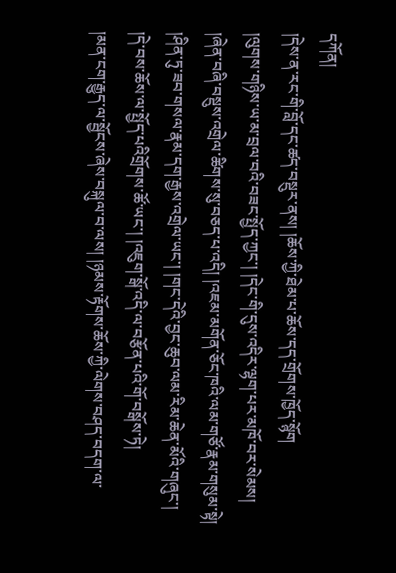དཀོན།
།དེས་ན་རང་གི་བློ་དང་ཚད་བསྡུར་ནས། །ཆོས་ཀྱི་ཐེམ་པ་ཆོས་དད་གྲོགས་ཁྱོད་སྙོག
།ལུགས་གཉིས་ཡ་མ་བྲལ་བའི་བཟང་སྤྱོད་ཀྱང་། །དེང་གི་དུས་འདིར་ལྷག་པར་མཁོ་བར་སེམས།
།ཞེན་བཞི་བསྡུས་འགྲེལ་ཚིགས་སུ་བཅད་པ་འདི། །འཇམ་མགོན་ཅོང་ཁའི་ལམ་གཙོ་རྣམ་གསུམ་སྟེ།
།ཤིན་ཏུ་ཟབ་གསལ་རྣམ་དག་རྒྱས་འགྲེལ་ཡང་། །གང་དེའི་བྱང་ཆུབ་ལམ་རིམ་ཆེན་མོའི་གཞུང་།
།དེ་བས་ཆོས་ལ་སྤྱོད་པའིགྲོགས་ཚོ་ཡང་། །འཇུག་སྒོ་འདི་ལ་བརྩོན་པའི་གོ་བསྒོས་ཏེ།
།མན་ངག་རྒྱུད་ལ་སྦྱོངས་ཞེས་བསྐུལ་བ་ལས། །ཉམས་རྟོགས་ཆོས་ཀྱི་ལེགས་བཤད་བདག་ལ་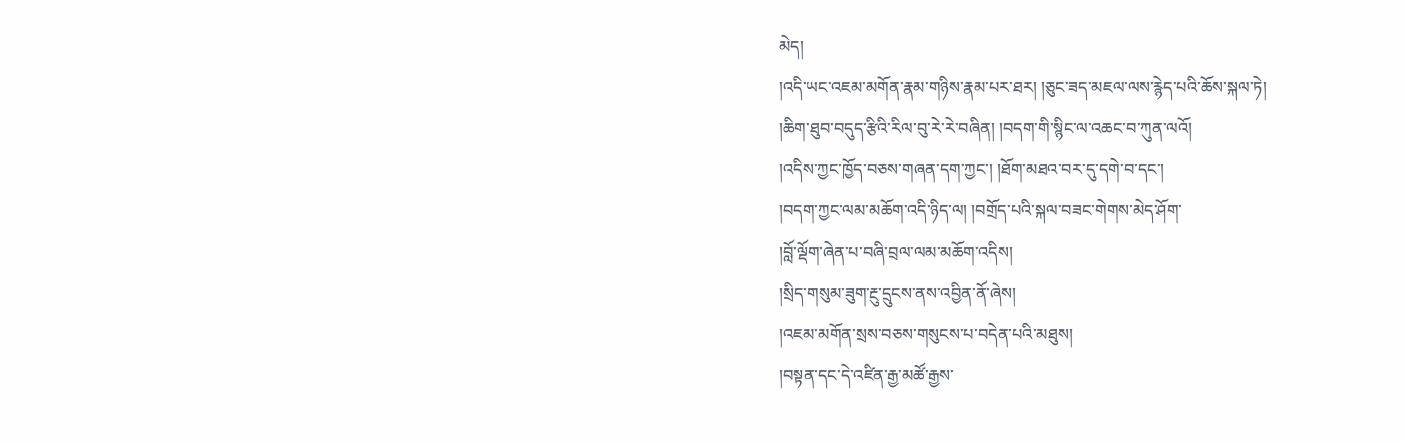མེད།
།འདི་ཡང་འཇམ་མགོན་རྣམ་གཉིས་རྣམ་པར་ཐར། །ཅུང་ཟད་མཇལ་ལས་རྙེད་པའི་ཆོས་སྐལ་ཏེ།
།ཆིག་ཐུབ་བདུད་རྩིའི་རིལ་བུ་རེ་རེ་བཞིན། །བདག་གི་སྙིང་ལ་འཆང་བ་ཀུན་ལའོ།
།འདིས་ཀྱང་ཁྱོད་བཅས་གཞན་དག་ཀྱང་། །ཐོག་མཐའ་བར་དུ་དགེ་བ་དང་།
།བདག་ཀྱང་ལམ་མཆོག་འདི་ཉིད་ལ། །བགྲོད་པའི་སྐལ་བཟང་གེགས་མེད་ཤོག་
།བློ་ལྡོག་ཞེན་པ་བཞི་བྲལ་ལམ་མཆོག་འདིས།
།སྲིད་གསུམ་ཟུག་རྔུ་དྲུངས་ནས་འབྱིན་ནོ་ཞེས།
།འཇམ་མགོན་སྲས་བཅས་གསུངས་པ་བདེན་པའི་མཐུས།
།བསྟན་དང་དེ་འཛིན་རྒྱ་མཚོ་རྒྱས་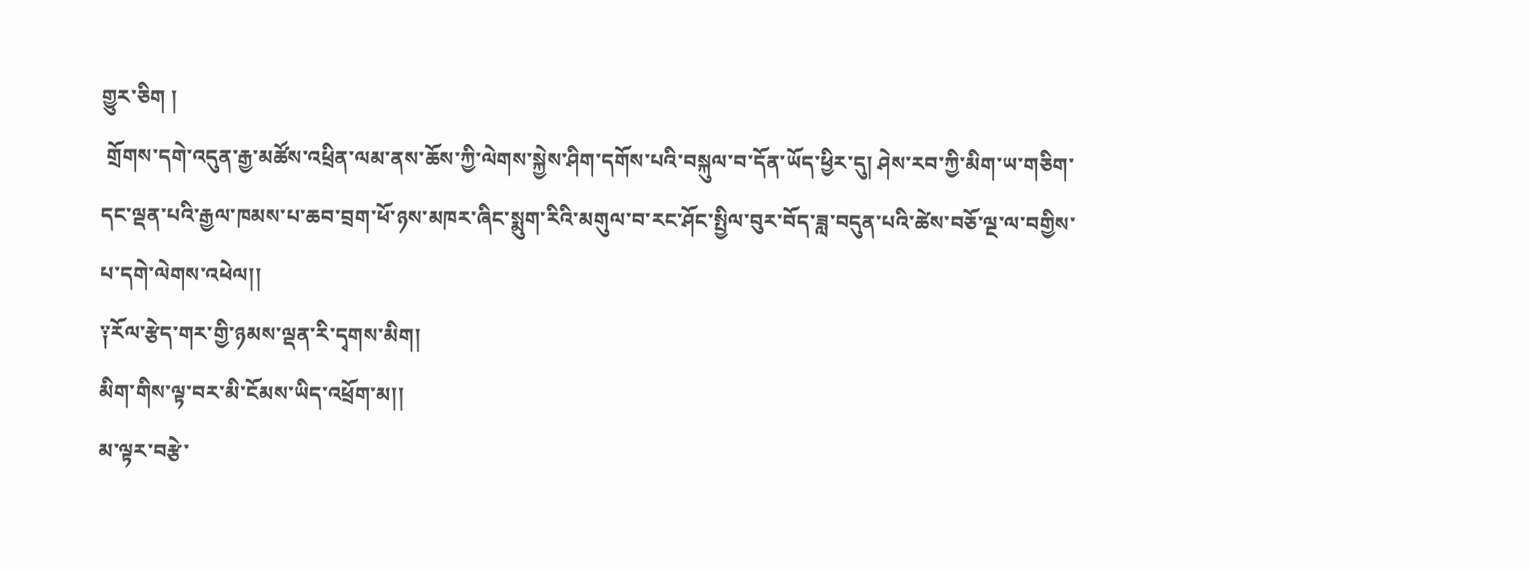གྱུར་ཅིག །
 གྲོགས་དགེ་འདུན་རྒྱ་མཚོས་འཕྲིན་ལམ་ནས་ཆོས་ཀྱི་ལེགས་སྐྱེས་ཤིག་དགོས་པའི་བསྐུལ་བ་དོན་ཡོད་ཕྱིར་དུ། ཤེས་རབ་ཀྱི་མིག་ཡ་གཅིག་དང་ལྡན་པའི་རྒྱལ་ཁམས་པ་ཆབ་བྲག་ཕོ་ཉས་མཁར་ཞིང་སྨུག་རིའི་མགུལ་བ་རང་ཤོང་སྤྱིལ་བུར་བོད་ཟླ་བདུན་པའི་ཚེས་བཅོ་ལྔ་ལ་བགྱིས་པ་དགེ་ལེགས་འཕེལ།།
༑རོལ་རྩེད་གར་གྱི་ཉམས་ལྡན་རི་དྭགས་མིག།
མིག་གིས་ལྟ་བར་མི་ངོམས་ཡིད་འཕྲོག་མ།།
མ་ལྟར་བརྩེ་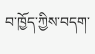བ་ཁྱོད་ཀྱིས་བདག་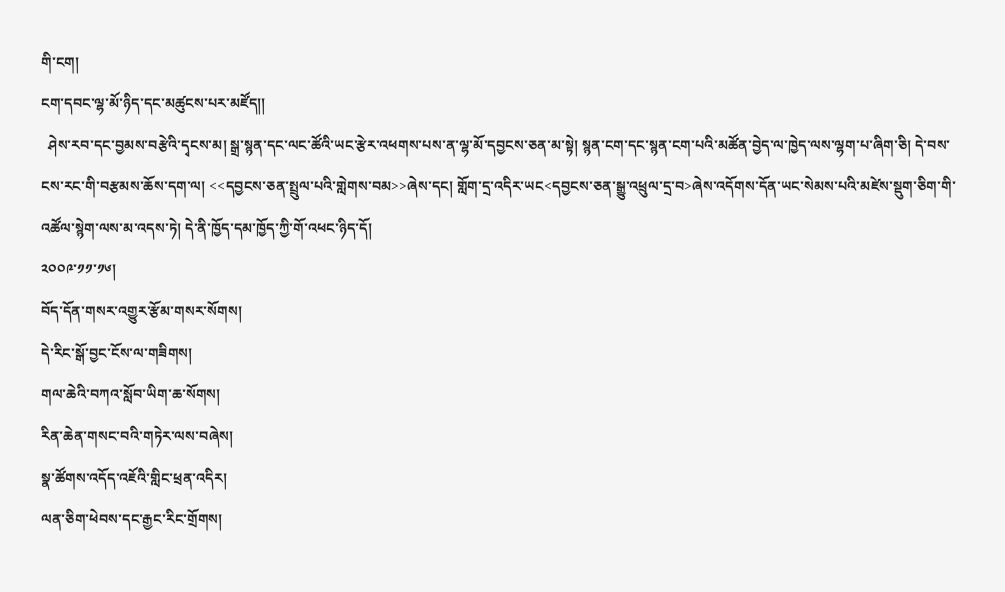གི་ངག།
ངག་དབང་ལྷ་མོ་ཉིད་དང་མཚུངས་པར་མཛོད།།
  ཤེས་རབ་དང་བྱམས་བརྩེའི་དྭངས་མ། སྒྲ་སྙན་དང་ལང་ཚོའི་ཡང་རྩེར་འཕགས་པས་ན་ལྷ་མོ་དབྱངས་ཅན་མ་སྟེ། སྙན་ངག་དང་སྙན་ངག་པའི་མཚོན་བྱེད་ལ་ཁྱེད་ལས་ལྷག་པ་ཞིག་ཅི། དེ་བས་ངས་རང་གི་བརྩམས་ཆོས་དག་ལ། <<དབྱངས་ཅན་སྤྲུལ་པའི་གླེགས་བམ>>ཞེས་དང། གློག་དྲ་འདིར་ཡང<དབྱངས་ཅན་སྒྱུ་འཕྲུལ་དྲ་བ>ཞེས་འདོགས་དོན་ཡང་སེམས་པའི་མཛེས་སྡུག་ཅིག་གི་འཚོལ་སྙེག་ལས་མ་འདས་ཏེ། དེ་ནི་ཁྱོད་དམ་ཁྱོད་ཀྱི་གོ་འཕང་ཉིད་དོ།
༢༠༠༩་༡༡་༡༦།
བོད་དོན་གསར་འགྱུར་རྩོམ་གསར་སོགས།
དེ་རིང་སྒོ་བྱང་ངོས་ལ་གཟིགས།
གལ་ཆེའི་བཀའ་སློབ་ཡིག་ཆ་སོགས།
རིན་ཆེན་གསང་བའི་གཏེར་ལས་བཞེས།
སྣ་ཚོགས་འདོད་འཇོའི་གླིང་ཕྲན་འདིར།
ལན་ཅིག་ཕེབས་དང་རྒྱང་རིང་གྲོགས།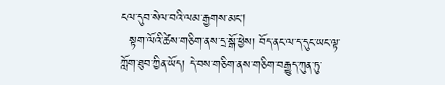ངལ་དུབ་སེལ་བའི་ལམ་རྒྱགས་མང།
  སྟག་ལོའི་ཚེས་གཅིག་ནས་དྲ་སྒོ་ཕྱེས། བོད་ནང་ལ་ད་དུང་ཡང་ལྟ་ཀློག་ཐུབ་ཀྱིན་ཡོད། དེ་བས་གཅིག་ནས་གཅིག་བརྒྱུད་ཀུན་ཏུ་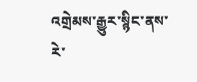འགྲེམས་རྒྱུར་སྙིང་ནས་རེ་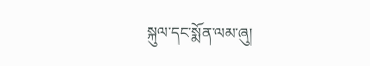སྐུལ་དང་སྨོན་ལམ་ཞུ།